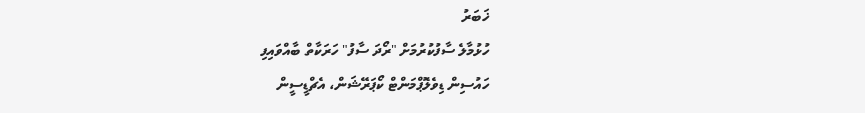ޚަބަރު
ހުޅުމާލެ ސާފުކުރުމަށް "ރޯދަ ސާފު" ހަރަކާތް ބާއްވައިފި
ހައުސިން ޑިވެލޮޕްމަންޓް ކޯޕަރޭޝަން، އެޗްޑީސީން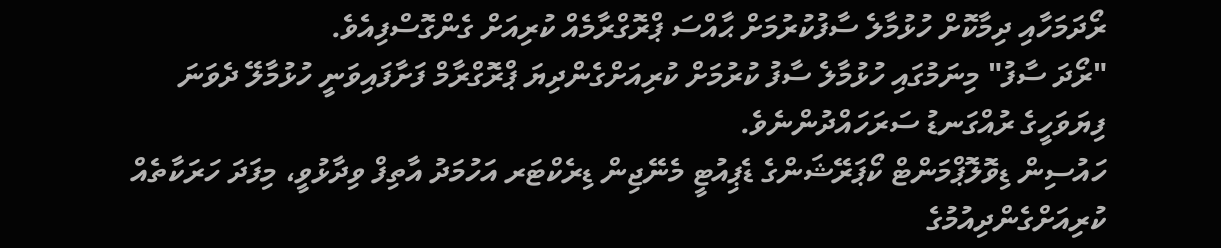ރޯދަމަހާއި ދިމާކޮށް ހުޅުމާލެ ސާފުކުރުމަށް ޙާއްސަ ޕްރޮގްރާމެއް ކުރިއަށް ގެންގޮސްފިއެވެ.
"ރޯދަ ސާފު" މިނަމުގައި ހުޅުމާލެ ސާފު ކުރުމަށް ކުރިއަށްގެންދިޔަ ޕްރޮގްރާމް ފަށާފައިވަނީ ހުޅުމާލޭ ދެވަނަ ފިޔަވަހީގެ ރުއްގަނޑު ސަރަހައްދުންނެވެ.
ހައުސިން ޑިވޮލޮޕްމަންޓް ކޯޕަރޭޝަންގެ ޑެޕިއުޓީ މެނޭޖިން ޑިރެކްޓަރ އަހުމަދު އާތިފް ވިދާޅުވީ، މިފަދަ ހަރަކާތެއް ކުރިއަށްގެންދިއުމުގެ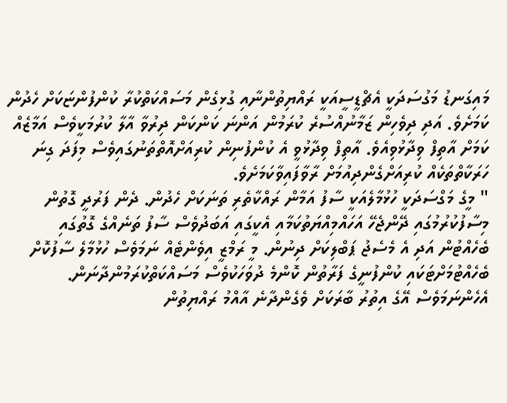މައިގަނޑު މަގުސަދަކީ އެޗްޑީސީއަކީ ރައްޔިތުންނާއި ގުޅިގެން މަސައްކަތްކުރާ ކުންފުންޏަކަށް ހެދުން ކަމަށެވެ. އަދި ދިވެހިން ޒަމާނުއްސުރެ ކުރަމުން އަންނަ ކަންކަން ދިރުވާ އާލާ ކުރުމަކީވެސް އަމާޒެއް ކަމަށް އާތިފް ވިދާޅުވިއެވެ. އާތިފް ވިދާޅުވީ އެ ކުންފުނިން ކުރިއަށްއޮތްތަނުގައިވެސް މިފަދަ ގިނަ ހަރަކާތްތަކެއް ކުރިއަށްގެންދިއުމަށް ރާވާފައިވާކަމަށެވެ.
" މީގެ މަގްސަދަކީ ހުޅުމާލެއަކީ ސާފު އަމާން ރައްކާތެރި ތަނަކަށް ހެދުން. ދެން ފަރުދީ ގޮތުން މިސާފުކުރުމުގައި ދޭންޖެހޭ އަހައްމިއްޔަތުކަމާއި އެކީގައި އަބަދުވެސް ސާފު ތަނެއްގެ ގޮތުގައި ބެހެއްޓުން އަދި އެ މެސެޖު ޕަބްލިކަށް ދިނުން. މީ ރަމްޒީ އިވެންޓެއް ނަމަވެސް ހުޅުމާލެ ސާފުކޮށް ބެހެއްޓުމަށްޓަކައި ކުންފުނީގެ ފަރާތުން ކޮންމެ ދުވަހަކުވެސް މަސައްކަތްކުރަމުންދާނަން. އެހެންނަމަވެސް އޭގެ އިތުރު ބާރަކަށް ވެގެންދާނެ އާއްމު ރައްޔިތުން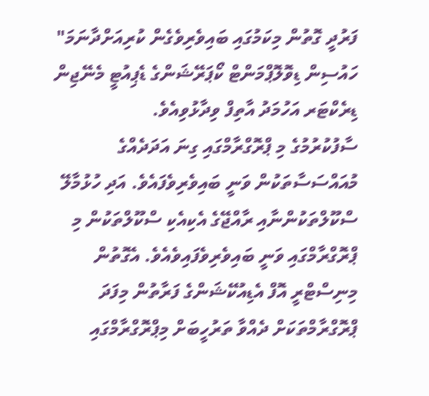ފަރުދީ ގޮތުން މިކަމުގައި ބައިވެރިވެގެން ކުރިއަށްދާނަމަ" ހައުސިން ޑިވޮލޮޕްމަންޓް ކޯޕަރޭޝަންގެ ޑެޕިއުޓީ މެނޭޖިން ޑިރެކްޓަރ އަހުމަދު އާތިފް ވިދާޅުވިއެވެ.
ސާފުކުރުމުގެ މި ޕްރޮގްރާމްގައި ގިނަ އަދަދެއްގެ މުއައްސަސާތަކުން ވަނީ ބައިވެރިވެފައެވެ. އަދި ހުޅުމާލޭ ސްކޫލްތަކުންނާއި ރާއްޖޭގެ އެކިއެކި ސްކޫލްތަކުން މި ޕްރޮގްރާމްގައި ވަނީ ބައިވެރިވެފައިވެއެވެ. އެގޮތުން މިނިސްޓްރީ އޮފް އެޑިއުކޭޝަންގެ ފަރާތުން މިފަދަ ޕްރޮގްރާމްތަކަށް ދެއްވާ ތަރުހީބަށް މިޕްރޮގްރާމްގައި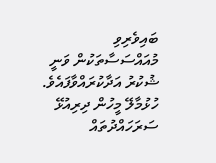ބައިވެރިވި މުއައްސަސާތަކުން ވަނީ ޝުކުރު އަދާކުރައްވާފައެވެ.
ހުޅުމާލޭ މީހުން ދިރިއުޅޭ ސަރަހައްދުތައް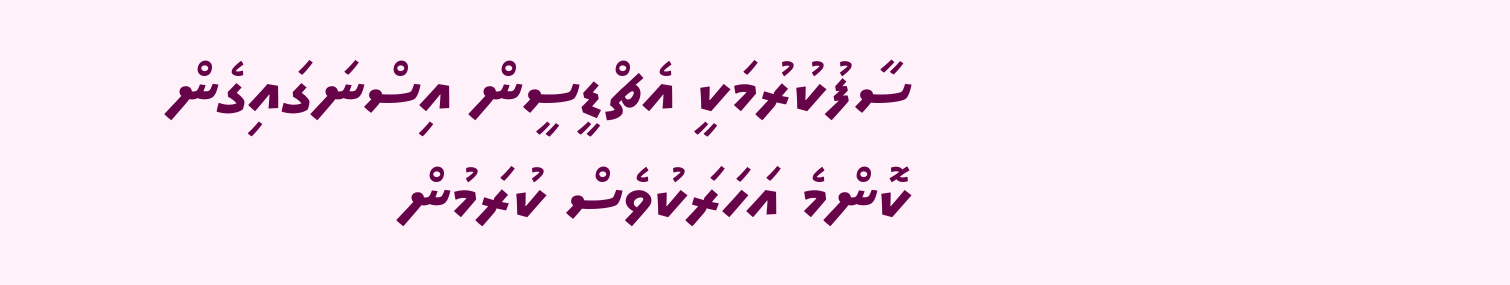ސާފުކުރުމަކީ އެޗްޑީސީން އިސްނަގައިގެން ކޮންމެ އަހަރަކުވެސް ކުރަމުން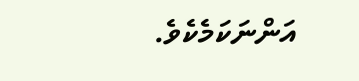އަންނަކަމެކެވެ.